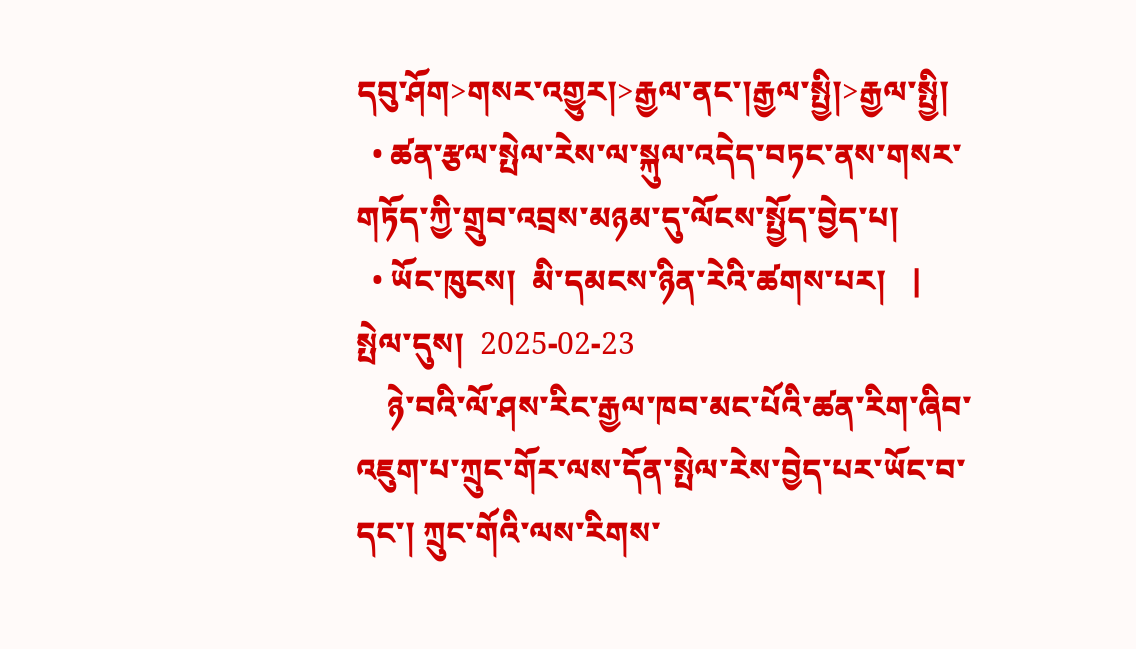དབུ་ཤོག>གསར་འགྱུར།>རྒྱལ་ནང་།རྒྱལ་སྤྱི།>རྒྱལ་སྤྱི།
  • ཚན་རྩལ་སྤེལ་རེས་ལ་སྐུལ་འདེད་བཏང་ནས་གསར་གཏོད་ཀྱི་གྲུབ་འབྲས་མཉམ་དུ་ལོངས་སྤྱོད་བྱེད་པ།
  • ཡོང་ཁུངས།  མི་དམངས་ཉིན་རེའི་ཚགས་པར།   |     སྤེལ་དུས།  2025-02-23
    ཉེ་བའི་ལོ་ཤས་རིང་རྒྱལ་ཁབ་མང་པོའི་ཚན་རིག་ཞིབ་འཇུག་པ་ཀྲུང་གོར་ལས་དོན་སྤེལ་རེས་བྱེད་པར་ཡོང་བ་དང་། ཀྲུང་གོའི་ལས་རིགས་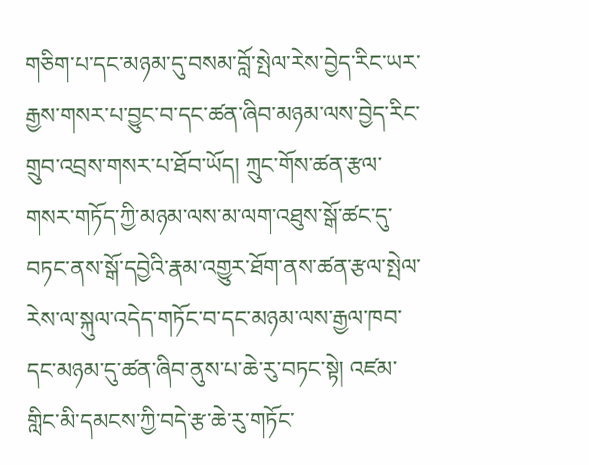གཅིག་པ་དང་མཉམ་དུ་བསམ་བློ་སྤེལ་རེས་བྱེད་རིང་ཡར་རྒྱས་གསར་པ་བྱུང་བ་དང་ཚན་ཞིབ་མཉམ་ལས་བྱེད་རིང་གྲུབ་འབྲས་གསར་པ་ཐོབ་ཡོད། ཀྲུང་གོས་ཚན་རྩལ་གསར་གཏོད་ཀྱི་མཉམ་ལས་མ་ལག་འཐུས་སྒོ་ཚང་དུ་བཏང་ནས་སྒོ་དབྱེའི་རྣམ་འགྱུར་ཐོག་ནས་ཚན་རྩལ་སྤེལ་རེས་ལ་སྐུལ་འདེད་གཏོང་བ་དང་མཉམ་ལས་རྒྱལ་ཁབ་དང་མཉམ་དུ་ཚན་ཞིབ་ནུས་པ་ཆེ་རུ་བཏང་སྟེ། འཛམ་གླིང་མི་དམངས་ཀྱི་བདེ་རྩ་ཆེ་རུ་གཏོང་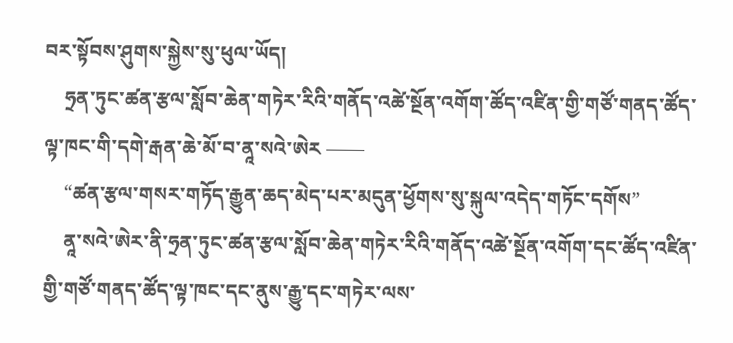བར་སྟོབས་ཤུགས་སྐྱེས་སུ་ཕུལ་ཡོད།
    ཧྲན་ཏུང་ཚན་རྩལ་སློབ་ཆེན་གཏེར་རིའི་གནོད་འཚེ་སྔོན་འགོག་ཚོད་འཛིན་གྱི་གཙོ་གནད་ཚོད་ལྟ་ཁང་གི་དགེ་རྒན་ཆེ་མོ་བ་ནཱ་སའེ་ཨེར ——
    “ཚན་རྩལ་གསར་གཏོད་རྒྱུན་ཆད་མེད་པར་མདུན་ཕྱོགས་སུ་སྐུལ་འདེད་གཏོང་དགོས”
    ནཱ་སའེ་ཨེར་ནི་ཧྲན་ཏུང་ཚན་རྩལ་སློབ་ཆེན་གཏེར་རིའི་གནོད་འཚེ་སྔོན་འགོག་དང་ཚོད་འཛིན་གྱི་གཙོ་གནད་ཚོད་ལྟ་ཁང་དང་ནུས་རྒྱུ་དང་གཏེར་ལས་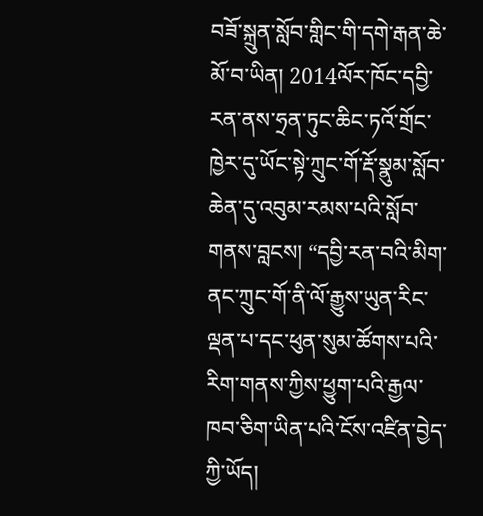བཟོ་སྐྲུན་སློབ་གླིང་གི་དགེ་རྒན་ཆེ་མོ་བ་ཡིན། 2014ལོར་ཁོང་དབྱི་རན་ནས་ཧྲན་ཏུང་ཆིང་ཏའོ་གྲོང་ཁྱེར་དུ་ཡོང་སྟེ་ཀྲུང་གོ་རྡོ་སྣུམ་སློབ་ཆེན་དུ་འབུམ་རམས་པའི་སློབ་གནས་བླངས། “དབྱི་རན་བའི་མིག་ནང་ཀྲུང་གོ་ནི་ལོ་རྒྱུས་ཡུན་རིང་ལྡན་པ་དང་ཕུན་སུམ་ཚོགས་པའི་རིག་གནས་ཀྱིས་ཕྱུག་པའི་རྒྱལ་ཁབ་ཅིག་ཡིན་པའི་ངོས་འཛིན་བྱེད་ཀྱི་ཡོད།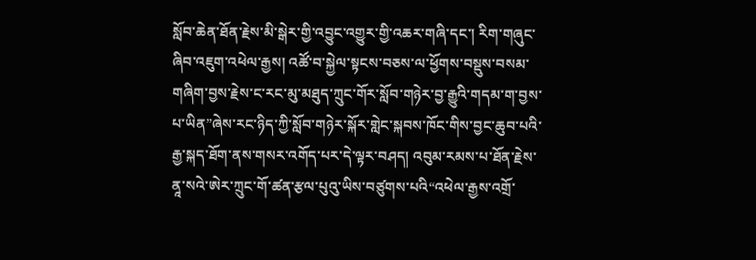སློབ་ཆེན་ཐོན་རྗེས་མི་སྒེར་གྱི་འབྱུང་འགྱུར་གྱི་འཆར་གཞི་དང་། རིག་གཞུང་ཞིབ་འཇུག་འཕེལ་རྒྱས། འཚོ་བ་སྐྱེལ་སྟངས་བཅས་ལ་ཕྱོགས་བསྡུས་བསམ་གཞིག་བྱས་རྗེས་ང་རང་མུ་མཐུད་ཀྲུང་གོར་སློབ་གཉེར་བྱ་རྒྱུའི་གདམ་ག་བྱས་པ་ཡིན”ཞེས་རང་ཉིད་ཀྱི་སློབ་གཉེར་སྐོར་གླེང་སྐབས་ཁོང་གིས་བྱང་ཆུབ་པའི་རྒྱ་སྐད་ཐོག་ནས་གསར་འགོད་པར་དེ་ལྟར་བཤད། འབུམ་རམས་པ་ཐོན་རྗེས་ནཱ་སའེ་ཨེར་ཀྲུང་གོ་ཚན་རྩལ་པུའུ་ཡིས་བཙུགས་པའི“འཕེལ་རྒྱས་འགྲོ་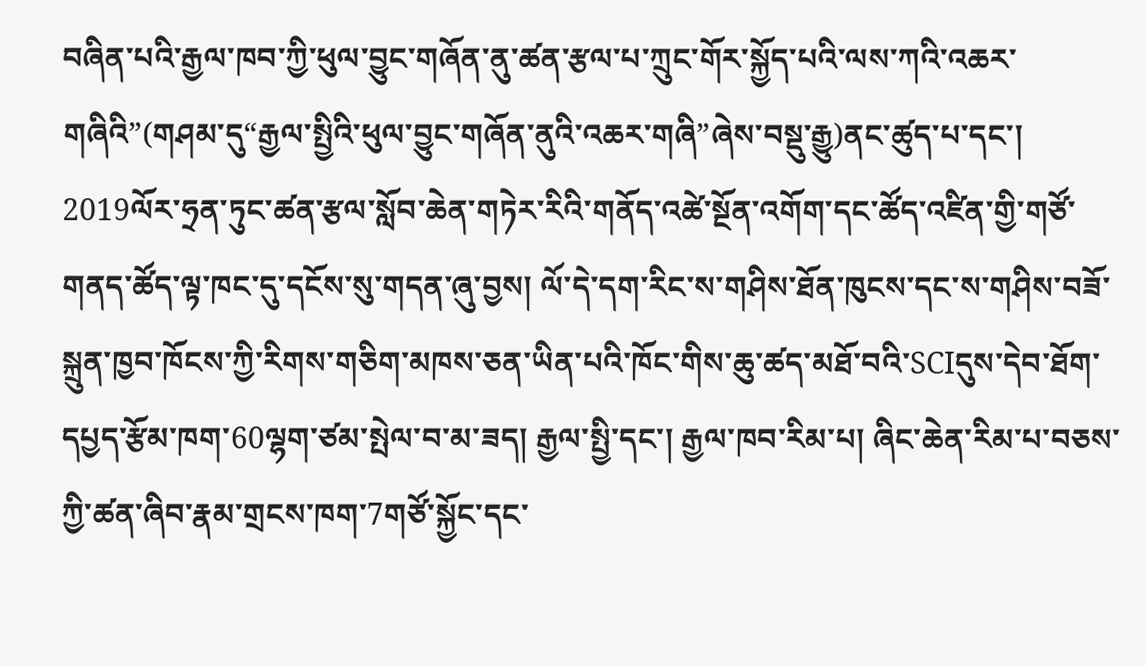བཞིན་པའི་རྒྱལ་ཁབ་ཀྱི་ཕུལ་བྱུང་གཞོན་ནུ་ཚན་རྩལ་པ་ཀྲུང་གོར་སྐྱོད་པའི་ལས་ཀའི་འཆར་གཞིའི”(གཤམ་དུ“རྒྱལ་སྤྱིའི་ཕུལ་བྱུང་གཞོན་ནུའི་འཆར་གཞི”ཞེས་བསྡུ་རྒྱུ)ནང་ཚུད་པ་དང་། 2019ལོར་ཧྲན་ཏུང་ཚན་རྩལ་སློབ་ཆེན་གཏེར་རིའི་གནོད་འཚེ་སྔོན་འགོག་དང་ཚོད་འཛིན་གྱི་གཙོ་གནད་ཚོད་ལྟ་ཁང་དུ་དངོས་སུ་གདན་ཞུ་བྱས། ལོ་དེ་དག་རིང་ས་གཤིས་ཐོན་ཁུངས་དང་ས་གཤིས་བཟོ་སྐྲུན་ཁྱབ་ཁོངས་ཀྱི་རིགས་གཅིག་མཁས་ཅན་ཡིན་པའི་ཁོང་གིས་ཆུ་ཚད་མཐོ་བའི་SCIདུས་དེབ་ཐོག་དཔྱད་རྩོམ་ཁག་60ལྷག་ཙམ་སྤེལ་བ་མ་ཟད། རྒྱལ་སྤྱི་དང་། རྒྱལ་ཁབ་རིམ་པ། ཞིང་ཆེན་རིམ་པ་བཅས་ཀྱི་ཚན་ཞིབ་རྣམ་གྲངས་ཁག་7གཙོ་སྐྱོང་དང་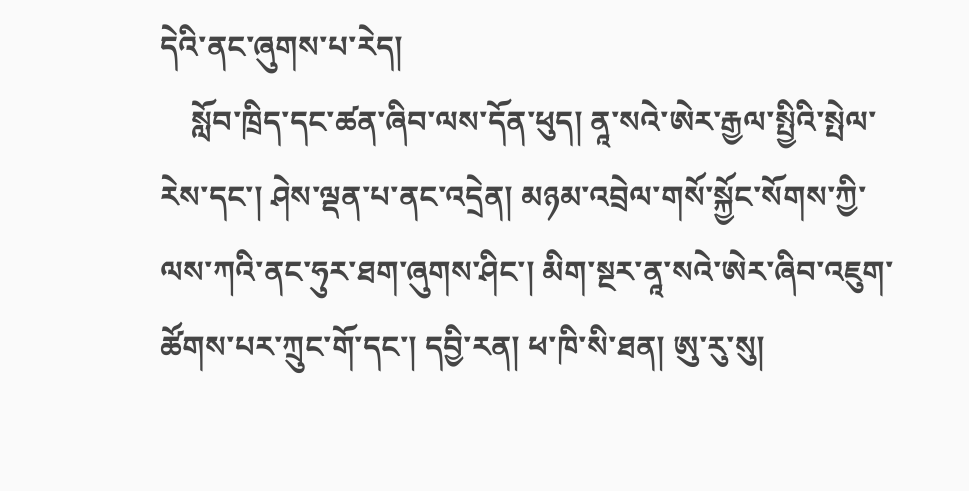དེའི་ནང་ཞུགས་པ་རེད།
    སློབ་ཁྲིད་དང་ཚན་ཞིབ་ལས་དོན་ཕུད། ནཱ་སའེ་ཨེར་རྒྱལ་སྤྱིའི་སྤེལ་རེས་དང་། ཤེས་ལྡན་པ་ནང་འདྲེན། མཉམ་འབྲེལ་གསོ་སྐྱོང་སོགས་ཀྱི་ལས་ཀའི་ནང་ཧུར་ཐག་ཞུགས་ཤིང་། མིག་སྔར་ནཱ་སའེ་ཨེར་ཞིབ་འཇུག་ཚོགས་པར་ཀྲུང་གོ་དང་། དབྱི་རན། ཕ་ཁི་སི་ཐན། ཨུ་རུ་སུ།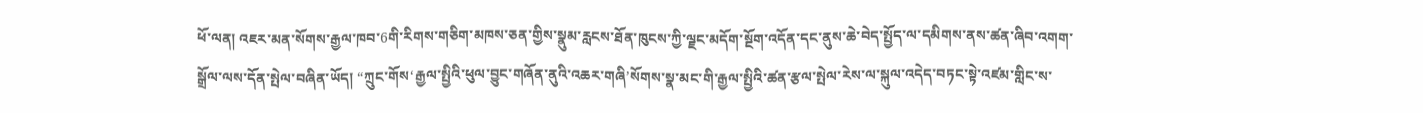ཕོ་ལན། འཇར་མན་སོགས་རྒྱལ་ཁབ་6གི་རིགས་གཅིག་མཁས་ཅན་གྱིས་སྣུམ་རླངས་ཐོན་ཁུངས་ཀྱི་ལྗང་མདོག་སྔོག་འདོན་དང་ནུས་ཆེ་བེད་སྤྱོད་ལ་དམིགས་ནས་ཚན་ཞིབ་འགག་སྒྲོལ་ལས་དོན་སྤེལ་བཞིན་ཡོད། “ཀྲུང་གོས‘རྒྱལ་སྤྱིའི་ཕུལ་བྱུང་གཞོན་ནུའི་འཆར་གཞི’སོགས་སྣ་མང་གི་རྒྱལ་སྤྱིའི་ཚན་རྩལ་སྤེལ་རེས་ལ་སྐུལ་འདེད་བཏང་སྟེ་འཛམ་གླིང་ས་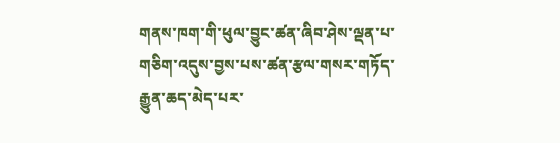གནས་ཁག་གི་ཕུལ་བྱུང་ཚན་ཞིབ་ཤེས་ལྡན་པ་གཅིག་འདུས་བྱས་པས་ཚན་རྩལ་གསར་གཏོད་རྒྱུན་ཆད་མེད་པར་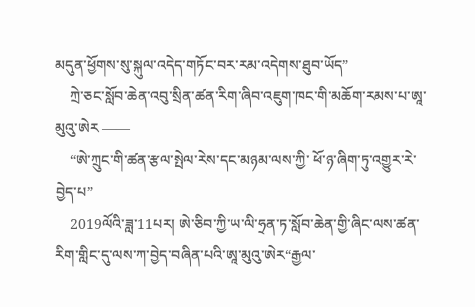མདུན་ཕྱོགས་སུ་སྐུལ་འདེད་གཏོང་བར་རམ་འདེགས་ཐུབ་ཡོད”
    ཀྲེ་ཅང་སློབ་ཆེན་འབུ་སྲིན་ཚན་རིག་ཞིབ་འཇུག་ཁང་གི་མཆོག་རམས་པ་ཨཱ་མུའུ་ཨེར ——
    “ཨེ་ཀྲུང་གི་ཚན་རྩལ་སྤེལ་རེས་དང་མཉམ་ལས་ཀྱི་ ཕོ་ཉ་ཞིག་ཏུ་འགྱུར་རེ་བྱེད་པ”
    2019ལོའི་ཟླ་11པར། ཨེ་ཅིབ་ཀྱི་ཡ་ལི་ཧྲན་ཏ་སློབ་ཆེན་གྱི་ཞིང་ལས་ཚན་རིག་གླིང་དུ་ལས་ཀ་བྱེད་བཞིན་པའི་ཨཱ་མུའུ་ཨེར“རྒྱལ་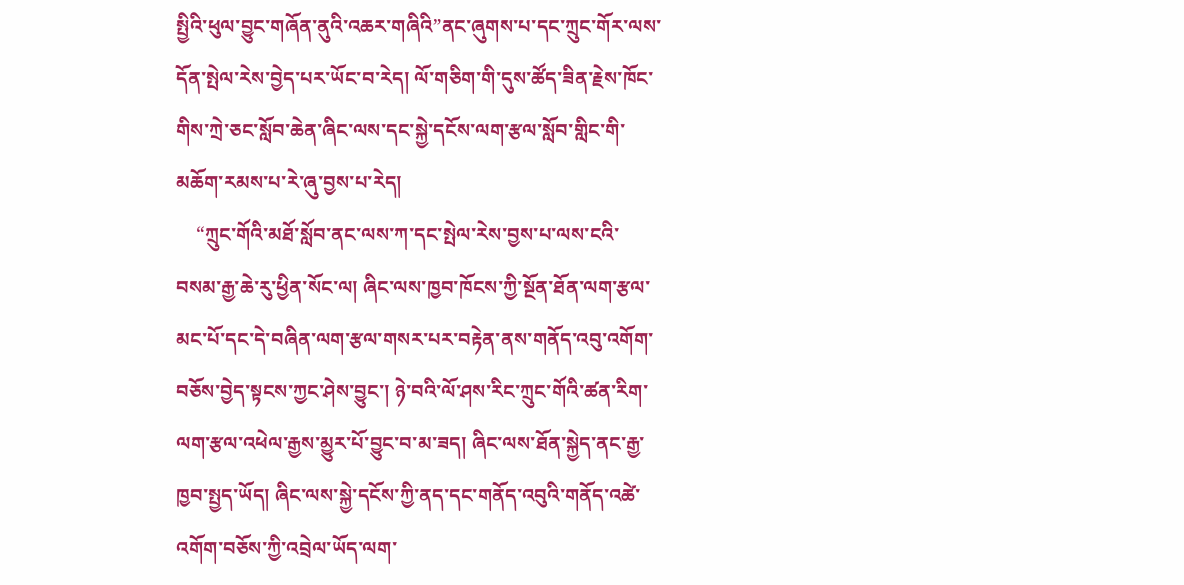སྤྱིའི་ཕུལ་བྱུང་གཞོན་ནུའི་འཆར་གཞིའི”ནང་ཞུགས་པ་དང་ཀྲུང་གོར་ལས་དོན་སྤེལ་རེས་བྱེད་པར་ཡོང་བ་རེད། ལོ་གཅིག་གི་དུས་ཚོད་ཟིན་རྗེས་ཁོང་གིས་ཀྲེ་ཅང་སློབ་ཆེན་ཞིང་ལས་དང་སྐྱེ་དངོས་ལག་རྩལ་སློབ་གླིང་གི་མཆོག་རམས་པ་རེ་ཞུ་བྱས་པ་རེད།
    “ཀྲུང་གོའི་མཐོ་སློབ་ནང་ལས་ཀ་དང་སྤེལ་རེས་བྱས་པ་ལས་ངའི་བསམ་རྒྱ་ཆེ་རུ་ཕྱིན་སོང་ལ། ཞིང་ལས་ཁྱབ་ཁོངས་ཀྱི་སྔོན་ཐོན་ལག་རྩལ་མང་པོ་དང་དེ་བཞིན་ལག་རྩལ་གསར་པར་བརྟེན་ནས་གནོད་འབུ་འགོག་བཅོས་བྱེད་སྟངས་ཀྱང་ཤེས་བྱུང་། ཉེ་བའི་ལོ་ཤས་རིང་ཀྲུང་གོའི་ཚན་རིག་ལག་རྩལ་འཕེལ་རྒྱས་མྱུར་པོ་བྱུང་བ་མ་ཟད། ཞིང་ལས་ཐོན་སྐྱེད་ནང་རྒྱ་ཁྱབ་སྤྱད་ཡོད། ཞིང་ལས་སྐྱེ་དངོས་ཀྱི་ནད་དང་གནོད་འབུའི་གནོད་འཚེ་འགོག་བཅོས་ཀྱི་འབྲེལ་ཡོད་ལག་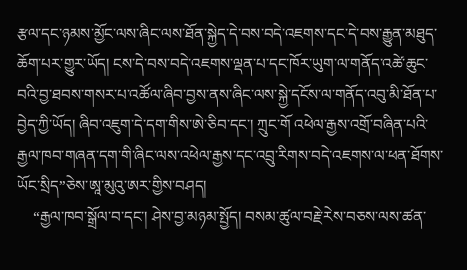རྩལ་དང་ཉམས་མྱོང་ལས་ཞིང་ལས་ཐོན་སྐྱེད་དེ་བས་བདེ་འཇགས་དང་དེ་བས་རྒྱུན་མཐུད་ཆོག་པར་གྱུར་ཡོད། ངས་དེ་བས་བདེ་འཇགས་ལྡན་པ་དང་ཁོར་ཡུག་ལ་གནོད་འཚེ་ཆུང་བའི་བྱ་ཐབས་གསར་པ་འཚོལ་ཞིབ་བྱས་ནས་ཞིང་ལས་སྐྱེ་དངོས་ལ་གནོད་འབུ་མི་ཐོན་པ་བྱེད་ཀྱི་ཡོད། ཞིབ་འཇུག་དེ་དག་གིས་ཨེ་ཅིབ་དང་། ཀྲུང་གོ འཕེལ་རྒྱས་འགྲོ་བཞིན་པའི་རྒྱལ་ཁབ་གཞན་དག་གི་ཞིང་ལས་འཕེལ་རྒྱས་དང་འབྲུ་རིགས་བདེ་འཇགས་ལ་ཕན་ཐོགས་ཡོང་སྲིད”ཅེས་ཨཱ་མུའུ་ཨར་གྱིས་བཤད།
    “རྒྱལ་ཁབ་སྒྲོལ་བ་དང་། ཤེས་བྱ་མཉམ་སྤྱོད། བསམ་ཚུལ་བརྗེ་རེས་བཅས་ལས་ཚན་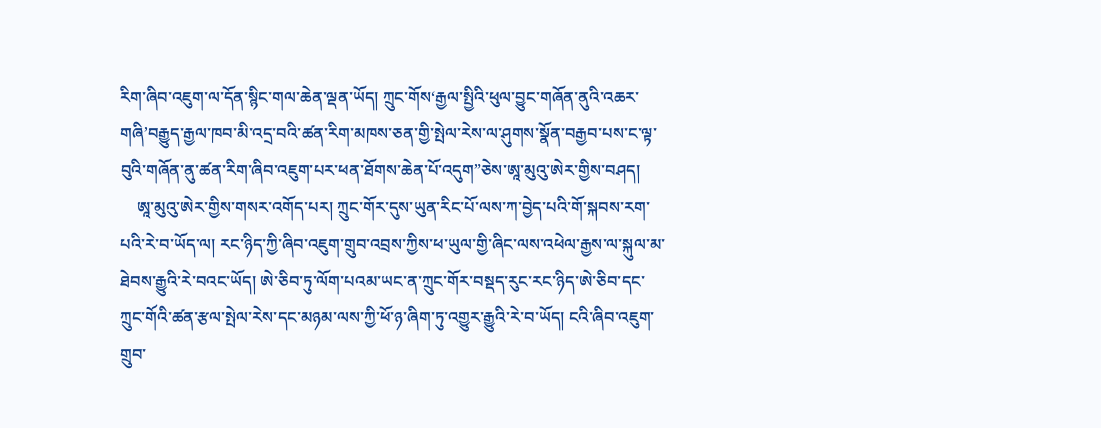རིག་ཞིབ་འཇུག་ལ་དོན་སྙིང་གལ་ཆེན་ལྡན་ཡོད། ཀྲུང་གོས‘རྒྱལ་སྤྱིའི་ཕུལ་བྱུང་གཞོན་ནུའི་འཆར་གཞི’བརྒྱུད་རྒྱལ་ཁབ་མི་འདྲ་བའི་ཚན་རིག་མཁས་ཅན་གྱི་སྤེལ་རེས་ལ་ཤུགས་སྣོན་བརྒྱབ་པས་ང་ལྟ་བུའི་གཞོན་ནུ་ཚན་རིག་ཞིབ་འཇུག་པར་ཕན་ཐོགས་ཆེན་པོ་འདུག”ཅེས་ཨཱ་མུའུ་ཨེར་གྱིས་བཤད།
    ཨཱ་མུའུ་ཨེར་གྱིས་གསར་འགོད་པར། ཀྲུང་གོར་དུས་ཡུན་རིང་པོ་ལས་ཀ་བྱེད་པའི་གོ་སྐབས་རག་པའི་རེ་བ་ཡོད་ལ། རང་ཉིད་ཀྱི་ཞིབ་འཇུག་གྲུབ་འབྲས་ཀྱིས་ཕ་ཡུལ་གྱི་ཞིང་ལས་འཕེལ་རྒྱས་ལ་སྐུལ་མ་ཐེབས་རྒྱུའི་རེ་བའང་ཡོད། ཨེ་ཅིབ་ཏུ་ལོག་པའམ་ཡང་ན་ཀྲུང་གོར་བསྡད་རུང་རང་ཉིད་ཨེ་ཅིབ་དང་ཀྲུང་གོའི་ཚན་རྩལ་སྤེལ་རེས་དང་མཉམ་ལས་ཀྱི་ཕོ་ཉ་ཞིག་ཏུ་འགྱུར་རྒྱུའི་རེ་བ་ཡོད། ངའི་ཞིབ་འཇུག་གྲུབ་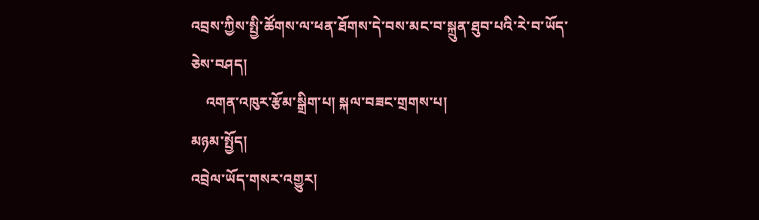འབྲས་ཀྱིས་སྤྱི་ཚོགས་ལ་ཕན་ཐོགས་དེ་བས་མང་བ་སྐྲུན་ཐུབ་པའི་རེ་བ་ཡོད་ཅེས་བཤད།
    འགན་འཁུར་རྩོམ་སྒྲིག་པ། སྐལ་བཟང་གྲགས་པ།
མཉམ་སྤྱོད།
འབྲེལ་ཡོད་གསར་འགྱུར།